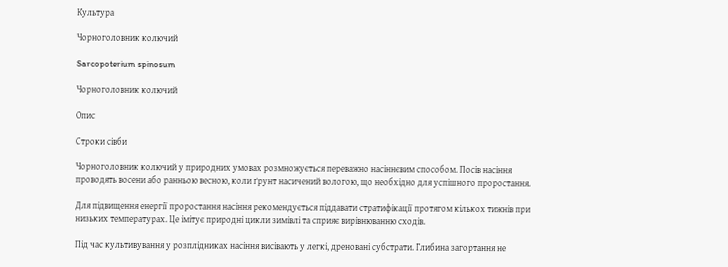Культура

Чорноголовник колючий

Sarcopoterium spinosum

Чорноголовник колючий

Опис

Строки сівби

Чорноголовник колючий у природних умовах розмножується переважно насіннєвим способом. Посів насіння проводять восени або ранньою весною, коли ґрунт насичений вологою, що необхідно для успішного проростання.

Для підвищення енергії проростання насіння рекомендується піддавати стратифікації протягом кількох тижнів при низьких температурах. Це імітує природні цикли зимівлі та сприяє вирівнюванню сходів.

Під час культивування у розплідниках насіння висівають у легкі, дреновані субстрати. Глибина загортання не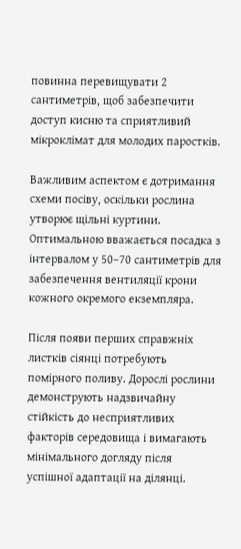повинна перевищувати 2 сантиметрів, щоб забезпечити доступ кисню та сприятливий мікроклімат для молодих паростків.

Важливим аспектом є дотримання схеми посіву, оскільки рослина утворює щільні куртини. Оптимальною вважається посадка з інтервалом у 50–70 сантиметрів для забезпечення вентиляції крони кожного окремого екземпляра.

Після появи перших справжніх листків сіянці потребують помірного поливу. Дорослі рослини демонструють надзвичайну стійкість до несприятливих факторів середовища і вимагають мінімального догляду після успішної адаптації на ділянці.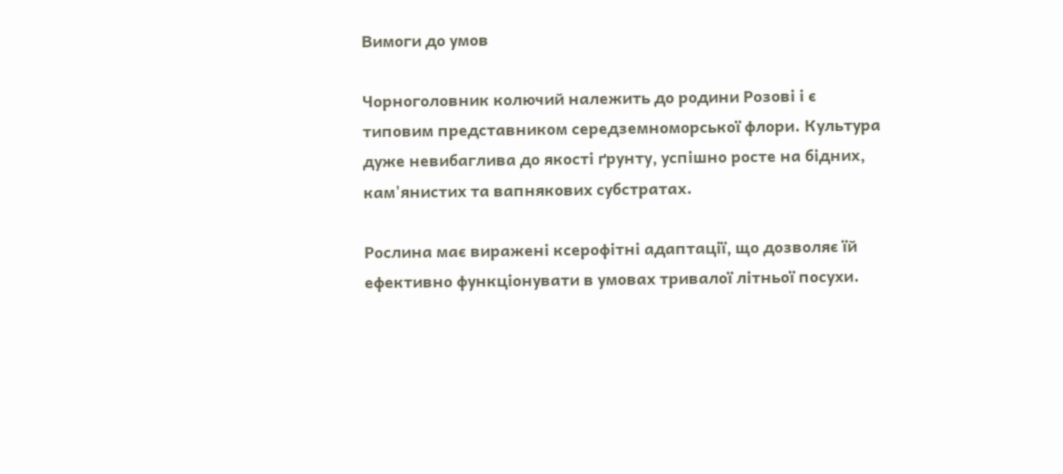Вимоги до умов

Чорноголовник колючий належить до родини Розові і є типовим представником середземноморської флори. Культура дуже невибаглива до якості ґрунту, успішно росте на бідних, кам'янистих та вапнякових субстратах.

Рослина має виражені ксерофітні адаптації, що дозволяє їй ефективно функціонувати в умовах тривалої літньої посухи.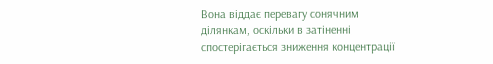Вона віддає перевагу сонячним ділянкам, оскільки в затіненні спостерігається зниження концентрації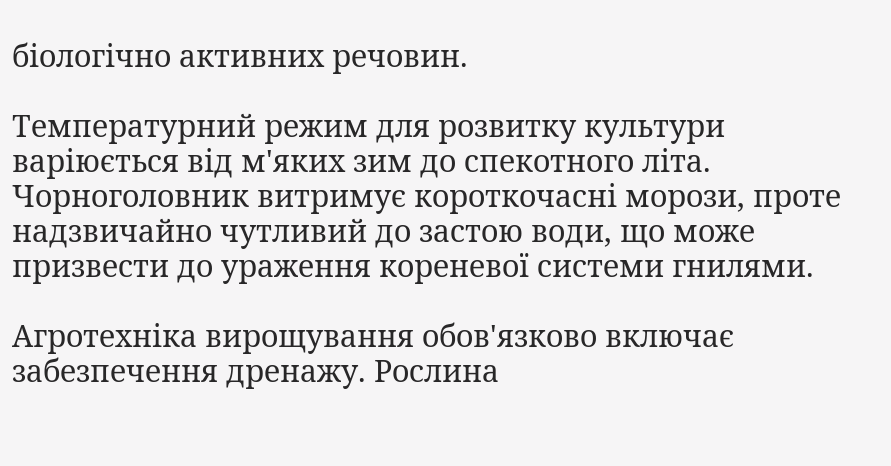біологічно активних речовин.

Температурний режим для розвитку культури варіюється від м'яких зим до спекотного літа. Чорноголовник витримує короткочасні морози, проте надзвичайно чутливий до застою води, що може призвести до ураження кореневої системи гнилями.

Агротехніка вирощування обов'язково включає забезпечення дренажу. Рослина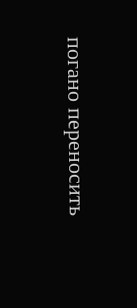погано переносить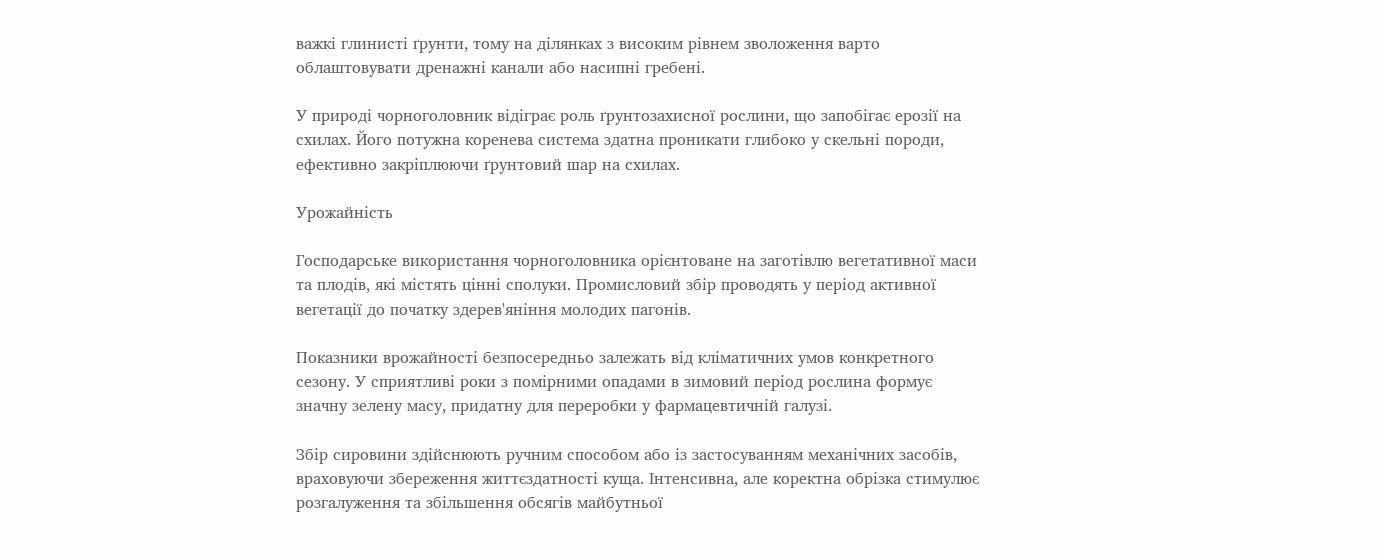важкі глинисті ґрунти, тому на ділянках з високим рівнем зволоження варто облаштовувати дренажні канали або насипні гребені.

У природі чорноголовник відіграє роль ґрунтозахисної рослини, що запобігає ерозії на схилах. Його потужна коренева система здатна проникати глибоко у скельні породи, ефективно закріплюючи ґрунтовий шар на схилах.

Урожайність

Господарське використання чорноголовника орієнтоване на заготівлю вегетативної маси та плодів, які містять цінні сполуки. Промисловий збір проводять у період активної вегетації до початку здерев'яніння молодих пагонів.

Показники врожайності безпосередньо залежать від кліматичних умов конкретного сезону. У сприятливі роки з помірними опадами в зимовий період рослина формує значну зелену масу, придатну для переробки у фармацевтичній галузі.

Збір сировини здійснюють ручним способом або із застосуванням механічних засобів, враховуючи збереження життєздатності куща. Інтенсивна, але коректна обрізка стимулює розгалуження та збільшення обсягів майбутньої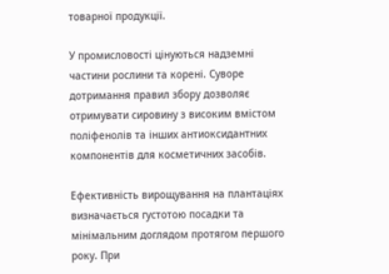товарної продукції.

У промисловості цінуються надземні частини рослини та корені. Суворе дотримання правил збору дозволяє отримувати сировину з високим вмістом поліфенолів та інших антиоксидантних компонентів для косметичних засобів.

Ефективність вирощування на плантаціях визначається густотою посадки та мінімальним доглядом протягом першого року. При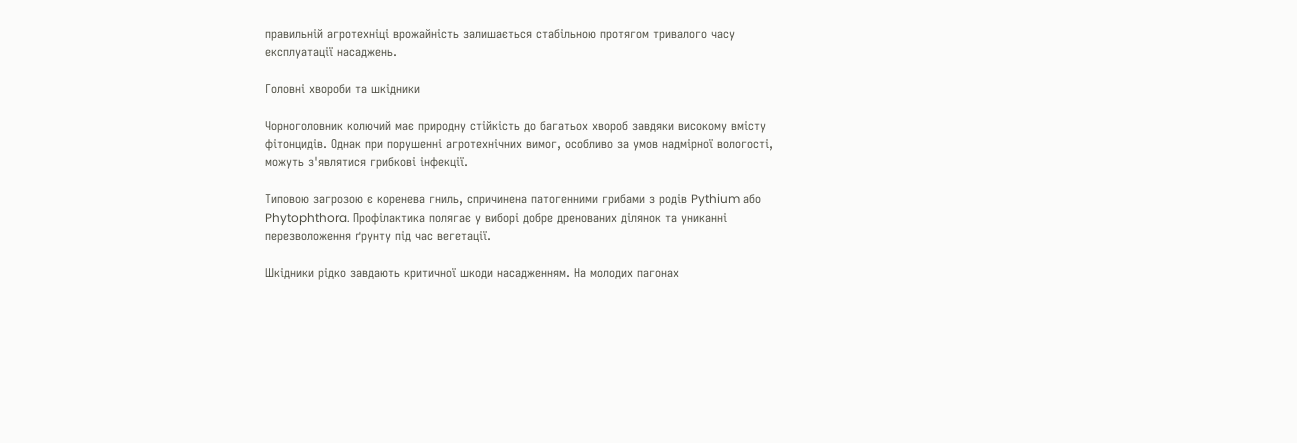правильній агротехніці врожайність залишається стабільною протягом тривалого часу експлуатації насаджень.

Головні хвороби та шкідники

Чорноголовник колючий має природну стійкість до багатьох хвороб завдяки високому вмісту фітонцидів. Однак при порушенні агротехнічних вимог, особливо за умов надмірної вологості, можуть з'являтися грибкові інфекції.

Типовою загрозою є коренева гниль, спричинена патогенними грибами з родів Pythium або Phytophthora. Профілактика полягає у виборі добре дренованих ділянок та униканні перезволоження ґрунту під час вегетації.

Шкідники рідко завдають критичної шкоди насадженням. На молодих пагонах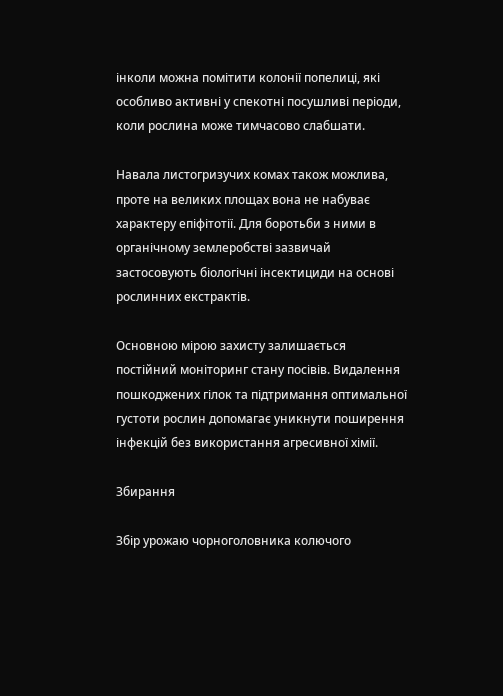інколи можна помітити колонії попелиці, які особливо активні у спекотні посушливі періоди, коли рослина може тимчасово слабшати.

Навала листогризучих комах також можлива, проте на великих площах вона не набуває характеру епіфітотії. Для боротьби з ними в органічному землеробстві зазвичай застосовують біологічні інсектициди на основі рослинних екстрактів.

Основною мірою захисту залишається постійний моніторинг стану посівів. Видалення пошкоджених гілок та підтримання оптимальної густоти рослин допомагає уникнути поширення інфекцій без використання агресивної хімії.

Збирання

Збір урожаю чорноголовника колючого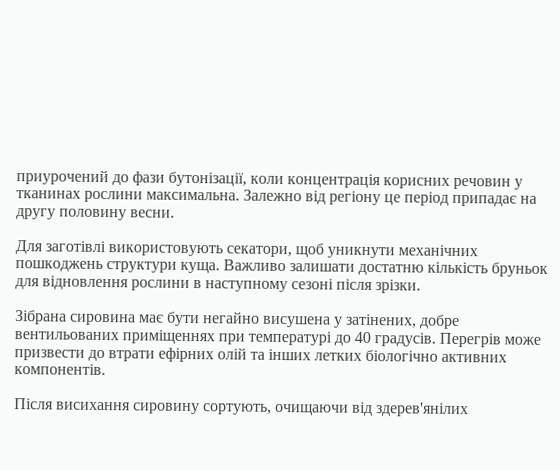приурочений до фази бутонізації, коли концентрація корисних речовин у тканинах рослини максимальна. Залежно від регіону це період припадає на другу половину весни.

Для заготівлі використовують секатори, щоб уникнути механічних пошкоджень структури куща. Важливо залишати достатню кількість бруньок для відновлення рослини в наступному сезоні після зрізки.

Зібрана сировина має бути негайно висушена у затінених, добре вентильованих приміщеннях при температурі до 40 градусів. Перегрів може призвести до втрати ефірних олій та інших летких біологічно активних компонентів.

Після висихання сировину сортують, очищаючи від здерев'янілих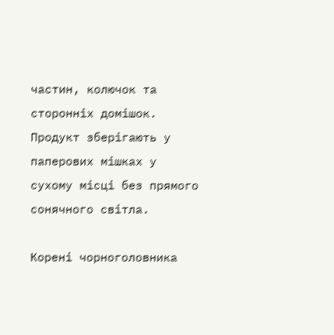частин, колючок та сторонніх домішок. Продукт зберігають у паперових мішках у сухому місці без прямого сонячного світла.

Корені чорноголовника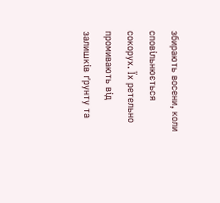збирають восени, коли сповільнюється сокорух. Їх ретельно промивають від залишків ґрунту та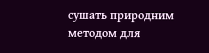сушать природним методом для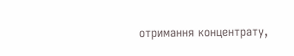отримання концентрату,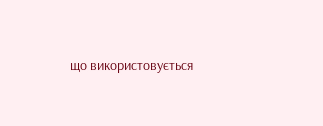що використовується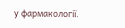у фармакології.